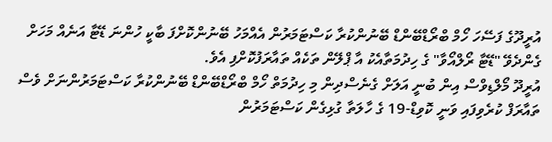އުރީދޫގެ ފަސޭހަ ހޯމް ބްރޯޑްބޭންޑް ބޭނުންކުރާ ކަސްޓަމަރުން އެއްމަހު ބޭނުންކޮށްފަ ބާކީ ހުންނަ ޑޭޓާ އަނެއް މަހަށް ގެންދެވޭ "ޑޭޓާ ރޯލްއޯވާ" ގެ ހިދުމަތާއެކު އާ ޕްލޭން ތަކެއް ތައާރަފުކޮށްފި އެވެ.
އުރީދޫ މޯލްޑިވްސް އިން ބުނީ އަލަށް ގެނެސްދިން މި ހިދުމަތް ހޯމް ބްރޯޑްބޭންޑް ބޭނުންކުރާ ކަސްޓަމަރުންނަށް ވެސް ތައާރަފް ކުރެވިފައި ވަނީ ކޮވިޑް-19 ގެ ހާލަތާ ގުޅިގެން ކަސްޓަމަރުން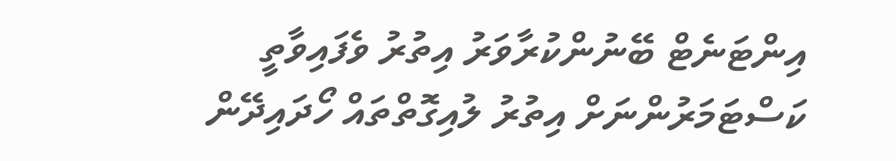އިންޓަނެޓް ބޭނުންކުރާވަރު އިތުރު ވެފައިވާތީ ކަސްޓަމަރުންނަށް އިތުރު ލުއިގޮތްތައް ހޯދައިދޭން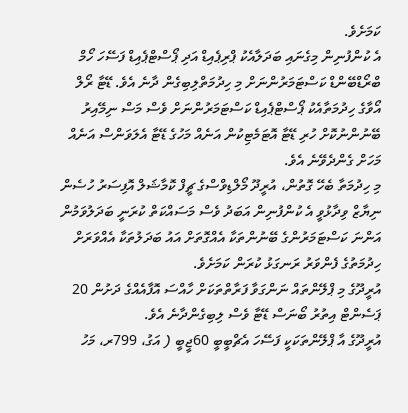ކަމަށެވެ.
އެ ކުންފުނިން މިގެނައި ބަދަލާއެކު ޕްރިޕެއިޑް އަދި ޕޯސްޓްޕެއިޑް ފަސޭހަ ހޯމް ބްރޯޑްބޭންޑް ކަސްޓަމަރުންނަށް މި ހިދުމަތްލިބިގެން ދާނެ އެވެ. ޑޭޓާ ރޯލް އޯވާގެ ހިދުމަތާއެކު ޕޯސްޓްޕެއިޑް ކަސްޓަމަރުންނަށް ވެސް މަސް ނިމޭއިރު ބޭނުންނުކޮށް ހުރި ޑޭޓާ އޮޓަމެޓިކުން އަނެއް މަހުގެ ޑޭޓާ އެލަވަންސް އަނެއް މަހަށް ގެންދެވޭނެ އެވެ.
މި ހިދުމަތާ ބެހޭ ގޮތުން، އުރީދޫ މޯލްޑިވްސްގެ ޗީފް ކޮމާޝަލް އޮފިސަރު ހުސެން ނިޔާޒް ވިދާޅުވީ އެ ކުންފުނިން އަބަދު ވެސް މަސައްކަތް ކުރަނީ ބަދަލުވަމުން އަންނަ ކަސްޓަމަރުންގެ ބޭނުންތަކާ އެއްގޮތަށް އައު ބަދަލުތަކާ އެއްވަރަށް ހިދުމަތުގެ ފެންވަރު ރަނގަޅު ކުރަން ކަމަށެވެ.
އުރީދޫގެ މި ޕްލޭންތައް ނަންގަވާ ފަރާތްތަކަށް ހާއްސަ އޮފާއެއްގެ ދަށުން 20 ޕަސެންޓް އިތުރު ބޯނަސް ޑޭޓާ ވެސް ލިބިގެންދާނެ އެވެ.
އުރީދޫގެ އާ ޕްލޭންތަކަކީ ފަސޭހަ އެޗްބީބީ 60ޖީބީ ( އަގު، 799ރ، މަހު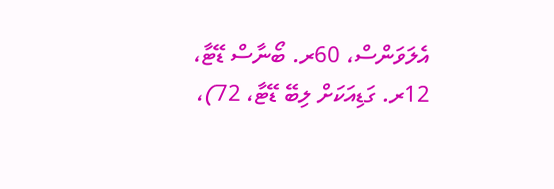އެލަވަންސް، 60ރ. ބޯނާސް ޑޭޓާ، 12ރ. ގަޑިއަކަށް ލިބޭ ޑޭޓާ، 72)،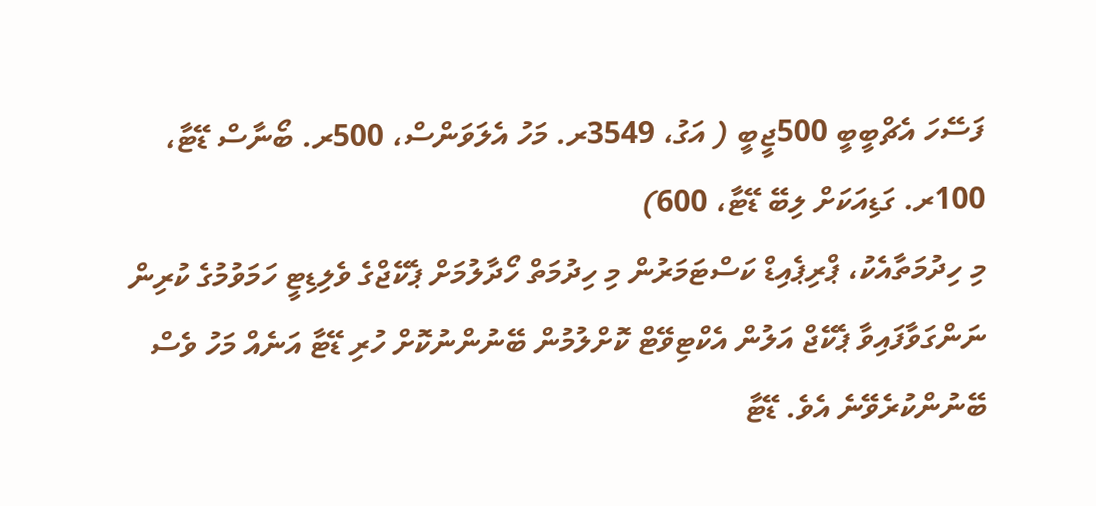ފަސޭހަ އެޗްބީބީ 500ޖީބީ ( އަގު، 3549ރ. މަހު އެލަވަންސް، 500ރ. ބޯނާސް ޑޭޓާ، 100ރ. ގަޑިއަކަށް ލިބޭ ޑޭޓާ، 600)
މި ހިދުމަތާއެކު، ޕްރިޕެއިޑް ކަސްޓަމަރުން މި ހިދުމަތް ހޯދާލުމަށް ޕެކޭޖްގެ ވެލިޑިޓީ ހަމަވުމުގެ ކުރިން ނަންގަވާފައިވާ ޕެކޭޖް އަލުން އެކްޓިވޭޓް ކޮށްލުމުން ބޭނުންނުކޮށް ހުރި ޑޭޓާ އަނެއް މަހު ވެސް ބޭނުންކުރެވޭނެ އެވެ. ޑޭޓާ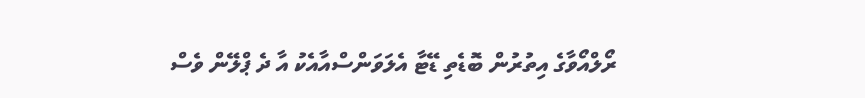ރޯލްއޯވާގެ އިތުރުން ބޮޑެތި ޑޭޓާ އެލަވަންސްއާއެކު އާ ދެ ޕްލޭން ވެސް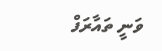ވަނީ ތައާރަފް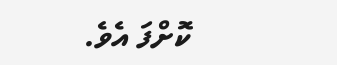ކޮށްފަ އެވެ.